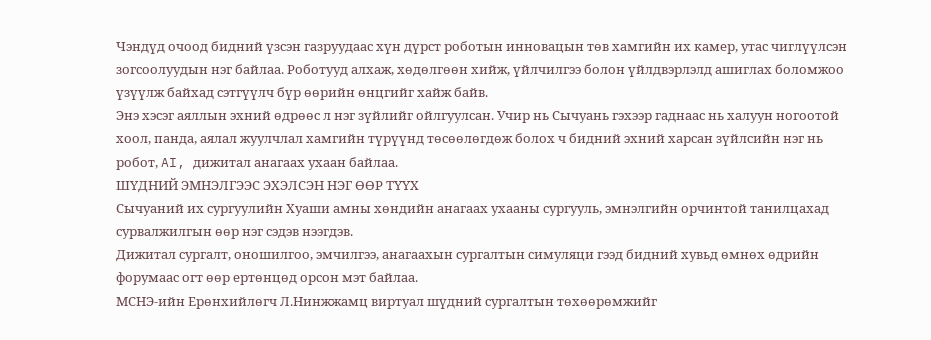Чэндүд очоод бидний үзсэн газруудаас хүн дүрст роботын инновацын төв хамгийн их камер, утас чиглүүлсэн зогсоолуудын нэг байлаа. Роботууд алхаж, хөдөлгөөн хийж, үйлчилгээ болон үйлдвэрлэлд ашиглах боломжоо үзүүлж байхад сэтгүүлч бүр өөрийн өнцгийг хайж байв.
Энэ хэсэг аяллын эхний өдрөөс л нэг зүйлийг ойлгуулсан. Учир нь Сычуань гэхээр гаднаас нь халуун ногоотой хоол, панда, аялал жуулчлал хамгийн түрүүнд төсөөлөгдөж болох ч бидний эхний харсан зүйлсийн нэг нь робот, AI, дижитал анагаах ухаан байлаа.
ШҮДНИЙ ЭМНЭЛГЭЭС ЭХЭЛСЭН НЭГ ӨӨР ТҮҮХ
Сычуаний их сургуулийн Хуаши амны хөндийн анагаах ухааны сургууль, эмнэлгийн орчинтой танилцахад сурвалжилгын өөр нэг сэдэв нээгдэв.
Дижитал сургалт, оношилгоо, эмчилгээ, анагаахын сургалтын симуляци гээд бидний хувьд өмнөх өдрийн форумаас огт өөр ертөнцөд орсон мэт байлаа.
МСНЭ-ийн Ерөнхийлөгч Л.Нинжжамц виртуал шүдний сургалтын төхөөрөмжийг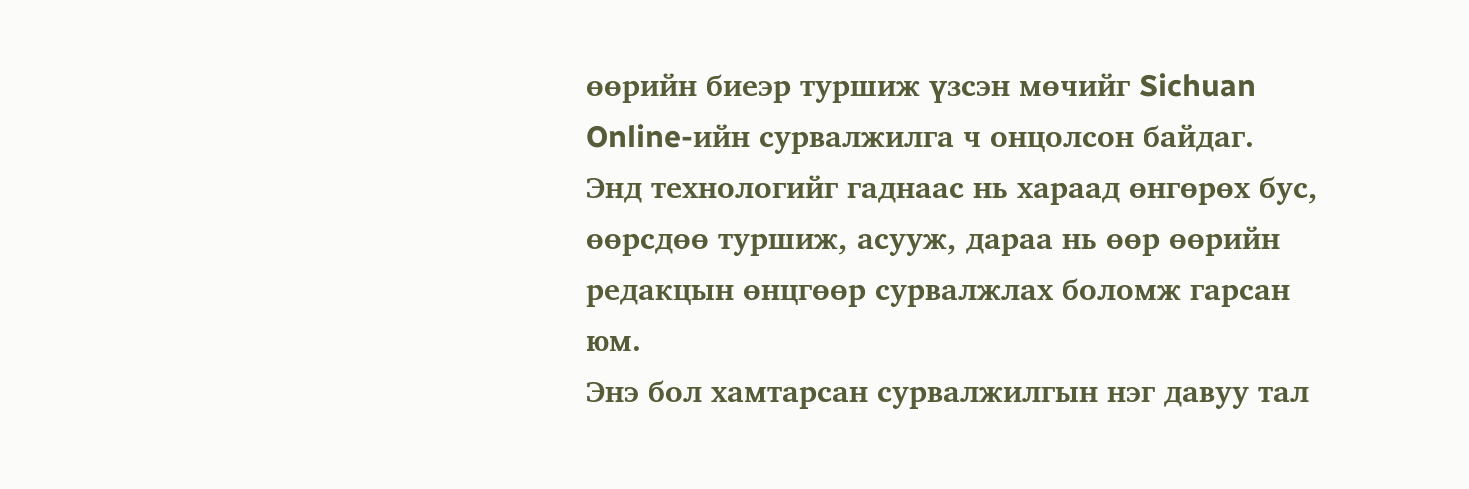өөрийн биеэр туршиж үзсэн мөчийг Sichuan Online-ийн сурвалжилга ч онцолсон байдаг.
Энд технологийг гаднаас нь хараад өнгөрөх бус, өөрсдөө туршиж, асууж, дараа нь өөр өөрийн редакцын өнцгөөр сурвалжлах боломж гарсан юм.
Энэ бол хамтарсан сурвалжилгын нэг давуу тал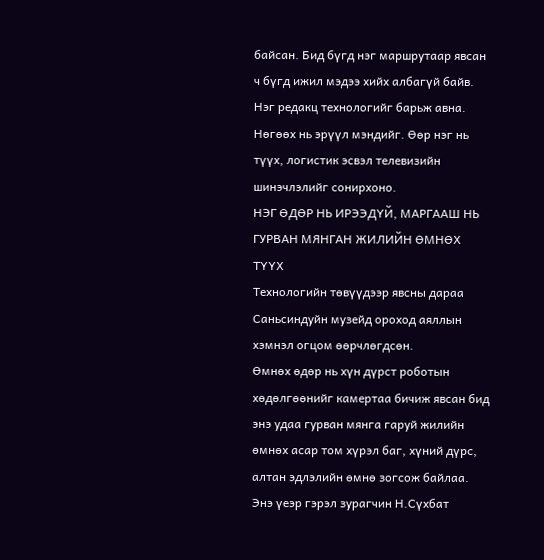байсан. Бид бүгд нэг маршрутаар явсан ч бүгд ижил мэдээ хийх албагүй байв.
Нэг редакц технологийг барьж авна. Нөгөөх нь эрүүл мэндийг. Өөр нэг нь түүх, логистик эсвэл телевизийн шинэчлэлийг сонирхоно.
НЭГ ӨДӨР НЬ ИРЭЭДҮЙ, МАРГААШ НЬ ГУРВАН МЯНГАН ЖИЛИЙН ӨМНӨХ ТҮҮХ
Технологийн төвүүдээр явсны дараа Саньсиндуйн музейд ороход аяллын хэмнэл огцом өөрчлөгдсөн.
Өмнөх өдөр нь хүн дүрст роботын хөдөлгөөнийг камертаа бичиж явсан бид энэ удаа гурван мянга гаруй жилийн өмнөх асар том хүрэл баг, хүний дүрс, алтан эдлэлийн өмнө зогсож байлаа.
Энэ үеэр гэрэл зурагчин Н.Сүхбат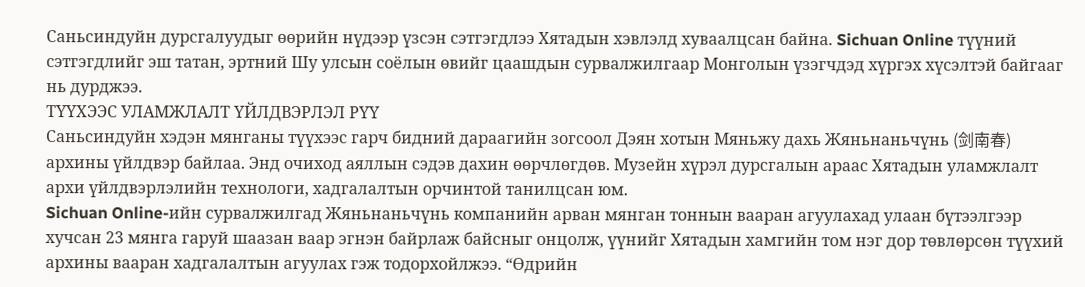Саньсиндуйн дурсгалуудыг өөрийн нүдээр үзсэн сэтгэгдлээ Хятадын хэвлэлд хуваалцсан байна. Sichuan Online түүний сэтгэгдлийг эш татан, эртний Шу улсын соёлын өвийг цаашдын сурвалжилгаар Монголын үзэгчдэд хүргэх хүсэлтэй байгааг нь дурджээ.
ТҮҮХЭЭС УЛАМЖЛАЛТ ҮЙЛДВЭРЛЭЛ РҮҮ
Саньсиндуйн хэдэн мянганы түүхээс гарч бидний дараагийн зогсоол Дэян хотын Мяньжу дахь Жяньнаньчүнь (剑南春) архины үйлдвэр байлаа. Энд очиход аяллын сэдэв дахин өөрчлөгдөв. Музейн хүрэл дурсгалын араас Хятадын уламжлалт архи үйлдвэрлэлийн технологи, хадгалалтын орчинтой танилцсан юм.
Sichuan Online-ийн сурвалжилгад Жяньнаньчүнь компанийн арван мянган тоннын вааран агуулахад улаан бүтээлгээр хучсан 23 мянга гаруй шаазан ваар эгнэн байрлаж байсныг онцолж, үүнийг Хятадын хамгийн том нэг дор төвлөрсөн түүхий архины вааран хадгалалтын агуулах гэж тодорхойлжээ. “Өдрийн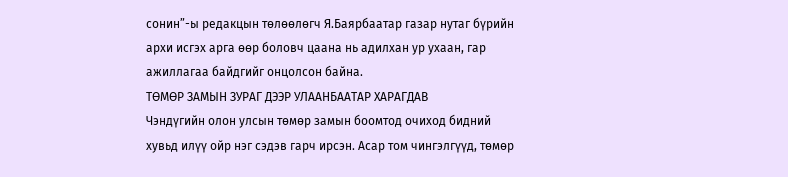сонин”-ы редакцын төлөөлөгч Я.Баярбаатар газар нутаг бүрийн архи исгэх арга өөр боловч цаана нь адилхан ур ухаан, гар ажиллагаа байдгийг онцолсон байна.
ТӨМӨР ЗАМЫН ЗУРАГ ДЭЭР УЛААНБААТАР ХАРАГДАВ
Чэндүгийн олон улсын төмөр замын боомтод очиход бидний хувьд илүү ойр нэг сэдэв гарч ирсэн. Асар том чингэлгүүд, төмөр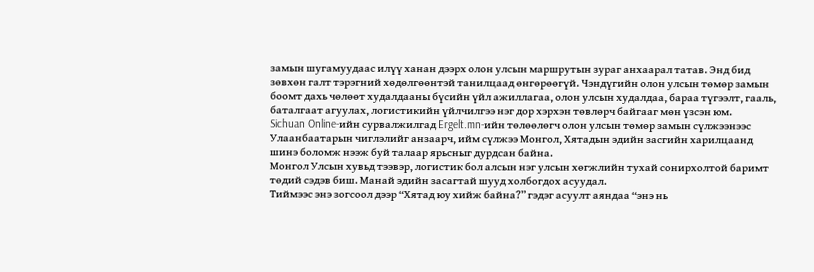замын шугамуудаас илүү ханан дээрх олон улсын маршрутын зураг анхаарал татав. Энд бид зөвхөн галт тэрэгний хөдөлгөөнтэй танилцаад өнгөрөөгүй. Чэндүгийн олон улсын төмөр замын боомт дахь чөлөөт худалдааны бүсийн үйл ажиллагаа, олон улсын худалдаа, бараа түгээлт, гааль, баталгаат агуулах, логистикийн үйлчилгээ нэг дор хэрхэн төвлөрч байгааг мөн үзсэн юм.
Sichuan Online-ийн сурвалжилгад Ergelt.mn-ийн төлөөлөгч олон улсын төмөр замын сүлжээнээс Улаанбаатарын чиглэлийг анзаарч, ийм сүлжээ Монгол, Хятадын эдийн засгийн харилцаанд шинэ боломж нээж буй талаар ярьсныг дурдсан байна.
Монгол Улсын хувьд тээвэр, логистик бол алсын нэг улсын хөгжлийн тухай сонирхолтой баримт төдий сэдэв биш. Манай эдийн засагтай шууд холбогдох асуудал.
Тиймээс энэ зогсоол дээр “Хятад юу хийж байна?” гэдэг асуулт аяндаа “энэ нь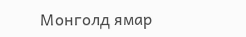Монголд ямар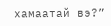хамаатай вэ?”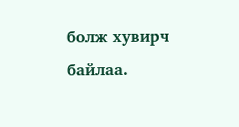болж хувирч байлаа.